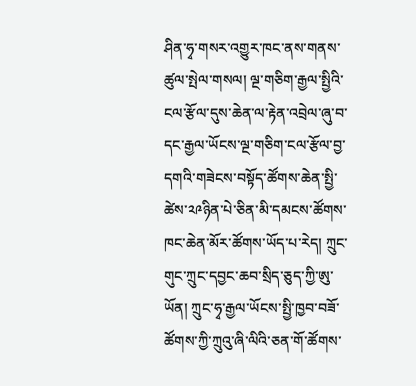ཤིན་ཧྭ་གསར་འགྱུར་ཁང་ནས་གནས་ཚུལ་སྤེལ་གསལ། ལྔ་གཅིག་རྒྱལ་སྤྱིའི་ངལ་རྩོལ་དུས་ཆེན་ལ་རྟེན་འབྲེལ་ཞུ་བ་དང་རྒྱལ་ཡོངས་ལྔ་གཅིག་ངལ་རྩོལ་བྱ་དགའི་གཟེངས་བསྟོད་ཚོགས་ཆེན་སྤྱི་ཚེས་༢༩ཉིན་པེ་ཅིན་མི་དམངས་ཚོགས་ཁང་ཆེན་མོར་ཚོགས་ཡོད་པ་རེད། ཀྲུང་གུང་ཀྲུང་དབྱང་ཆབ་སྲིད་ཅུད་ཀྱི་ཨུ་ཡོན། ཀྲུང་ཧྭ་རྒྱལ་ཡོངས་སྤྱི་ཁྱབ་བཟོ་ཚོགས་ཀྱི་ཀྲུའུ་ཞི་ལིའི་ཅན་གོ་ཚོགས་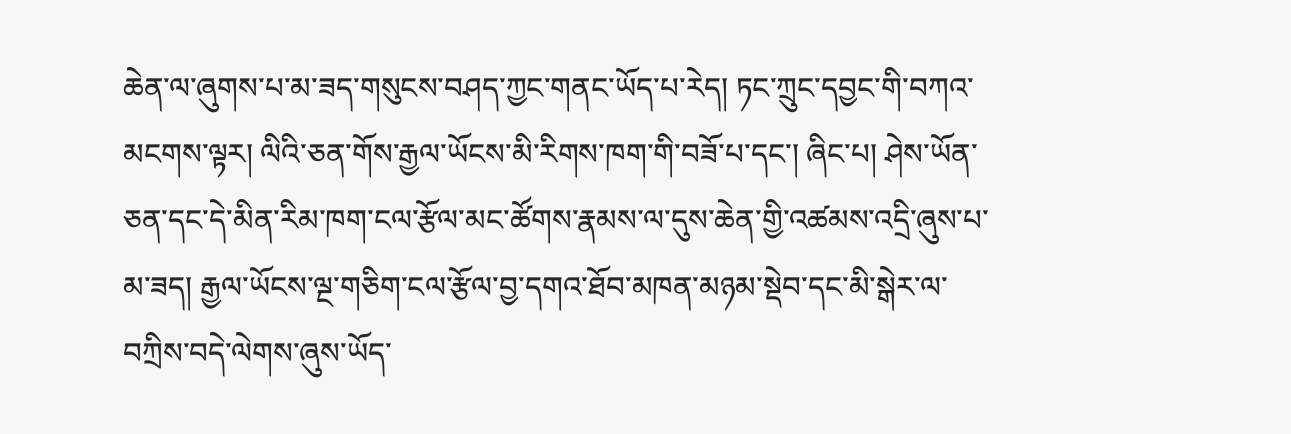ཆེན་ལ་ཞུགས་པ་མ་ཟད་གསུངས་བཤད་ཀྱང་གནང་ཡོད་པ་རེད། ཏང་ཀྲུང་དབྱང་གི་བཀའ་མངགས་ལྟར། ལིའི་ཅན་གོས་རྒྱལ་ཡོངས་མི་རིགས་ཁག་གི་བཟོ་པ་དང་། ཞིང་པ། ཤེས་ཡོན་ཅན་དང་དེ་མིན་རིམ་ཁག་ངལ་རྩོལ་མང་ཚོགས་རྣམས་ལ་དུས་ཆེན་གྱི་འཚམས་འདྲི་ཞུས་པ་མ་ཟད། རྒྱལ་ཡོངས་ལྔ་གཅིག་ངལ་རྩོལ་བྱ་དགའ་ཐོབ་མཁན་མཉམ་སྡེབ་དང་མི་སྒེར་ལ་བཀྲིས་བདེ་ལེགས་ཞུས་ཡོད་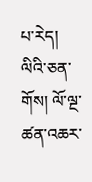པ་རེད། ལིའི་ཅན་གོས། ལོ་ལྔ་ཚན་འཆར་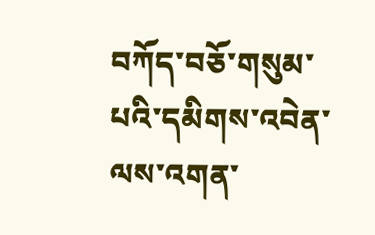བཀོད་བཅོ་གསུམ་པའི་དམིགས་འབེན་ལས་འགན་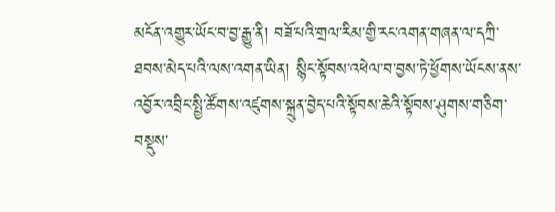མངོན་འགྱུར་ཡོང་བ་བྱ་རྒྱུ་ནི། བཟོ་པའི་གྲལ་རིམ་གྱི་རང་འགན་གཞན་ལ་དཀྲི་ཐབས་མེད་པའི་ལས་འགན་ཡིན། སྙིང་སྟོབས་འཕེལ་བ་བྱས་ཏེ་ཕྱོགས་ཡོངས་ནས་འབྱོར་འབྲིང་སྤྱི་ཚོགས་འཛུགས་སྐྲུན་བྱེད་པའི་སྟོབས་ཆེའི་སྟོབས་ཤུགས་གཅིག་བསྡུས་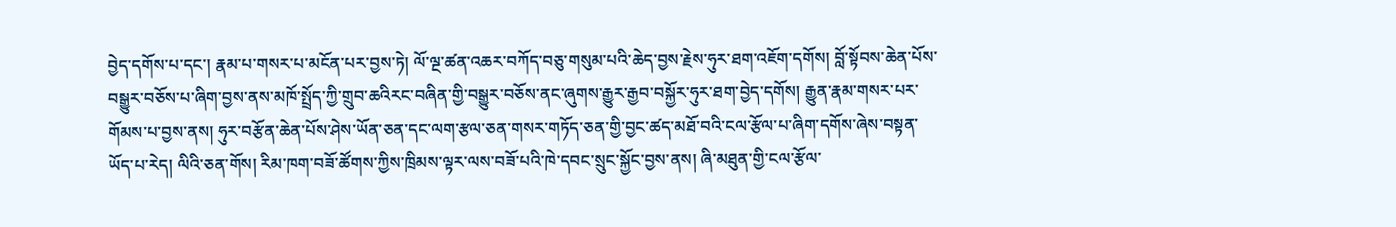བྱེད་དགོས་པ་དང་། རྣམ་པ་གསར་པ་མངོན་པར་བྱས་ཏེ། ལོ་ལྔ་ཚན་འཆར་བཀོད་བཅུ་གསུམ་པའི་ཆེད་བྱས་རྗེས་ཧུར་ཐག་འཇོག་དགོས། བློ་སྟོབས་ཆེན་པོས་བསྒྱུར་བཅོས་པ་ཞིག་བྱས་ནས་མཁོ་སྤྲོད་ཀྱི་གྲུབ་ཆའིརང་བཞིན་གྱི་བསྒྱུར་བཅོས་ནང་ཞུགས་རྒྱུར་རྒྱབ་བསྐྱོར་ཧུར་ཐག་བྱེད་དགོས། རྒྱུན་རྣམ་གསར་པར་གོམས་པ་བྱས་ནས། ཧུར་བརྩོན་ཆེན་པོས་ཤེས་ཡོན་ཅན་དང་ལག་རྩལ་ཅན་གསར་གཏོད་ཅན་གྱི་བྱང་ཚད་མཐོ་བའི་ངལ་རྩོལ་པ་ཞིག་དགོས་ཞེས་བསྟན་ཡོད་པ་རེད། ལིའི་ཅན་གོས། རིམ་ཁག་བཟོ་ཚོགས་ཀྱིས་ཁྲིམས་ལྟར་ལས་བཟོ་པའི་ཁེ་དབང་སྲུང་སྐྱོང་བྱས་ནས། ཞི་མཐུན་གྱི་ངལ་རྩོལ་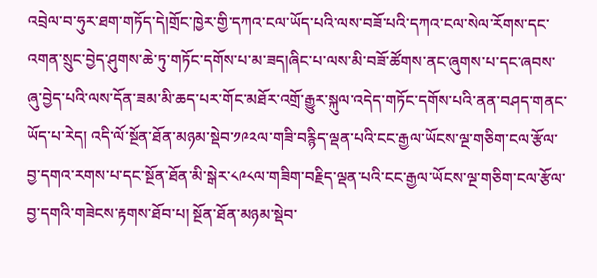འབྲེལ་བ་ཧུར་ཐག་གཏོད་དེ།གྲོང་ཁྱེར་གྱི་དཀའ་ངལ་ཡོད་པའི་ལས་བཟོ་པའི་དཀའ་ངལ་སེལ་རོགས་དང་འགན་སྲུང་བྱེད་ཤུགས་ཆེ་ཏུ་གཏོང་དགོས་པ་མ་ཟད།ཞིང་པ་ལས་མི་བཟོ་ཚོགས་ནང་ཞུགས་པ་དང་ཞབས་ཞུ་བྱེད་པའི་ལས་དོན་ཟམ་མི་ཆད་པར་གོང་མཐོར་འགྲོ་རྒྱུར་སྐུལ་འདེད་གཏོང་དགོས་པའི་ནན་བཤད་གནང་ཡོད་པ་རེད། འདི་ལོ་སྔོན་ཐོན་མཉམ་སྡེབ་༡༩༢ལ་གཟི་བརྙིད་ལྡན་པའི་ངང་རྒྱལ་ཡོངས་ལྔ་གཅིག་ངལ་རྩོལ་བྱ་དགའ་རགས་པ་དང་སྔོན་ཐོན་མི་སྒེར་༨༩༨ལ་གཟིག་བརྗིད་ལྡན་པའི་ངང་རྒྱལ་ཡོངས་ལྔ་གཅིག་ངལ་རྩོལ་བྱ་དགའི་གཟེངས་རྟགས་ཐོབ་པ། སྔོན་ཐོན་མཉམ་སྡེབ་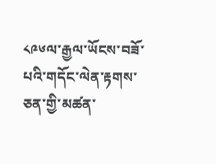༨༩༦ལ་རྒྱལ་ཡོངས་བཟོ་པའི་གདོང་ལེན་རྟགས་ཅན་གྱི་མཚན་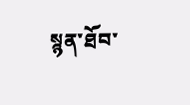སྙན་ཐོབ་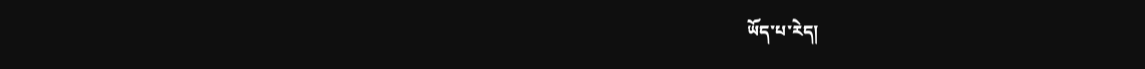ཡོད་པ་རེད།